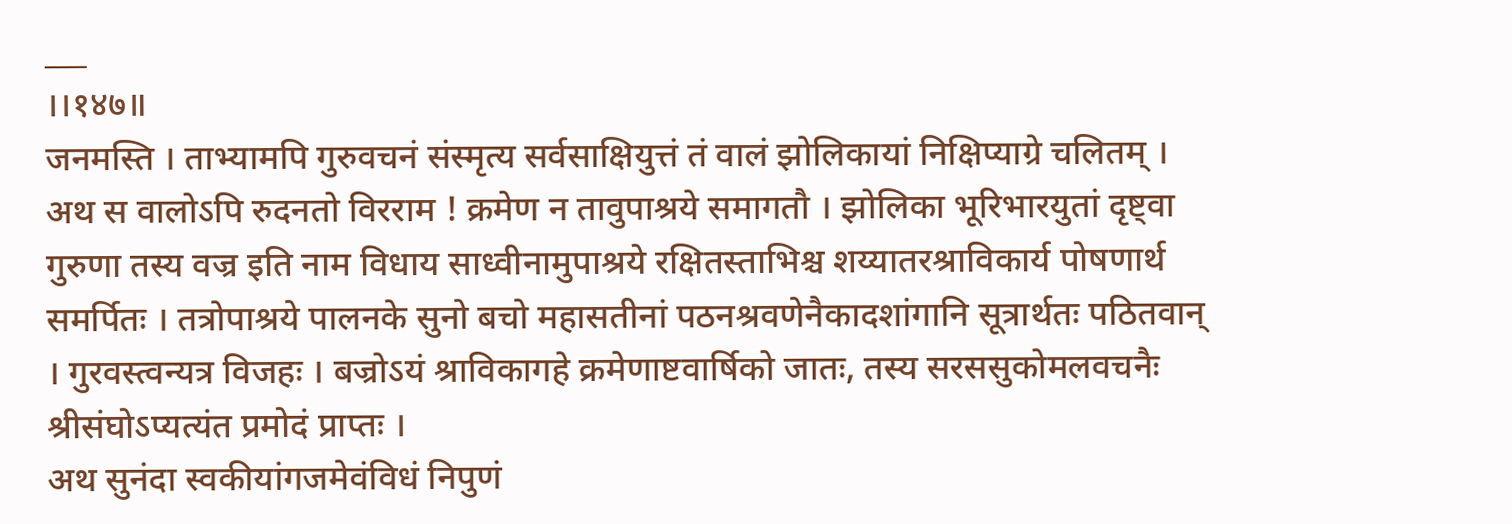___
।।१४७॥
जनमस्ति । ताभ्यामपि गुरुवचनं संस्मृत्य सर्वसाक्षियुत्तं तं वालं झोलिकायां निक्षिप्याग्रे चलितम् ।
अथ स वालोऽपि रुदनतो विरराम ! क्रमेण न तावुपाश्रये समागतौ । झोलिका भूरिभारयुतां दृष्ट्वा गुरुणा तस्य वज्र इति नाम विधाय साध्वीनामुपाश्रये रक्षितस्ताभिश्च शय्यातरश्राविकार्य पोषणार्थ समर्पितः । तत्रोपाश्रये पालनके सुनो बचो महासतीनां पठनश्रवणेनैकादशांगानि सूत्रार्थतः पठितवान् । गुरवस्त्वन्यत्र विजहः । बज्रोऽयं श्राविकागहे क्रमेणाष्टवार्षिको जातः, तस्य सरससुकोमलवचनैः श्रीसंघोऽप्यत्यंत प्रमोदं प्राप्तः ।
अथ सुनंदा स्वकीयांगजमेवंविधं निपुणं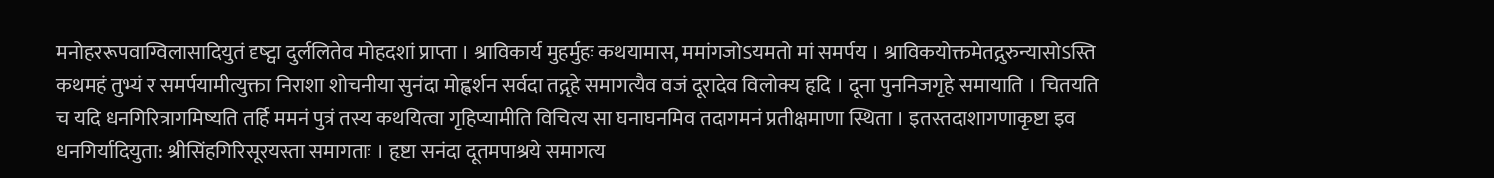मनोहररूपवाग्विलासादियुतं दृष्ट्वा दुर्ललितेव मोहदशां प्राप्ता । श्राविकार्य मुहर्मुहः कथयामास, ममांगजोऽयमतो मां समर्पय । श्राविकयोक्तमेतद्गुरुन्यासोऽस्ति कथमहं तुभ्यं र समर्पयामीत्युक्ता निराशा शोचनीया सुनंदा मोह्वर्शन सर्वदा तद्गृहे समागत्यैव वजं दूरादेव विलोक्य हृदि । दूना पुननिजगृहे समायाति । चितयति च यदि धनगिरित्रागमिष्यति तर्हि ममनं पुत्रं तस्य कथयित्वा गृहिप्यामीति विचित्य सा घनाघनमिव तदागमनं प्रतीक्षमाणा स्थिता । इतस्तदाशागणाकृष्टा इव धनगिर्यादियुता: श्रीसिंहगिरिसूरयस्ता समागताः । हृष्टा सनंदा दूतमपाश्रये समागत्य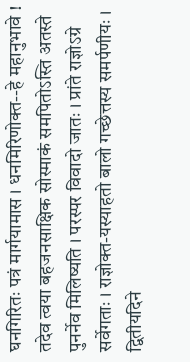घनगिरितः पत्रं मार्गयामास । धनमिरिणोक्त--हे महानुभावे ! तदेव त्वया बहजनसाक्षिक सोस्माकं समपितोऽस्ति अतस्ते पुनर्नेव मिलिष्यति । परस्पर विवादो जातः । प्रांते राज्ञोऽग्रे सर्वेगताः । राज्ञोक्त-यस्याहतो बालो गच्छेत्तस्य समर्पणीयः । द्वितीयदिने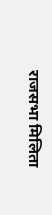राजसभा मिलिता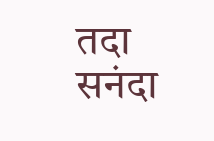तदा सनंदा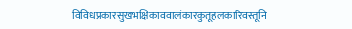विविधप्रकारसुखभक्षिकाववालंकारकुतूहलकारिवस्तूनि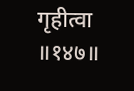गृहीत्वा
॥१४७॥